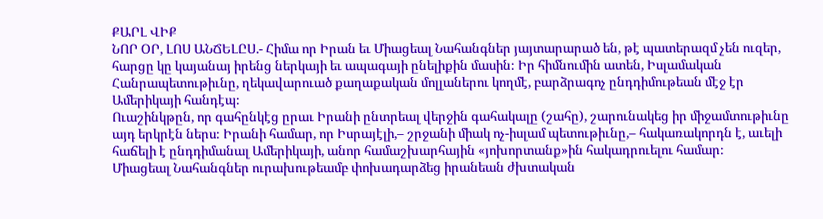ՔԱՐԼ ՎԻՔ
ՆՈՐ ՕՐ, ԼՈՍ ԱՆՃԵԼԸՍ.- Հիմա որ Իրան եւ Միացեալ Նահանգներ յայտարարած են, թէ պատերազմ չեն ուզեր, հարցը կը կայանայ իրենց ներկայի եւ ապագայի ընելիքին մասին։ Իր հիմնումին ատեն, Իսլամական Հանրապետութիւնը, ղեկավարուած քաղաքական մոլլաներու կողմէ, բարձրագոչ ընդդիմութեան մէջ էր Ամերիկայի հանդէպ։
Ուաշինկթըն, որ գահընկէց ըրաւ Իրանի ընտրեալ վերջին գահակալը (շահը), շարունակեց իր միջամտութիւնը այդ երկրէն ներս։ Իրանի համար, որ Իսրայէլի,– շրջանի միակ ոչ-իսլամ պետութիւնը,– հակառակորդն է, աւելի հաճելի է ընդդիմանալ Ամերիկայի, անոր համաշխարհային «յոխորտանք»ին հակադրուելու համար։
Միացեալ Նահանգներ ուրախութեամբ փոխադարձեց իրանեան ժխտական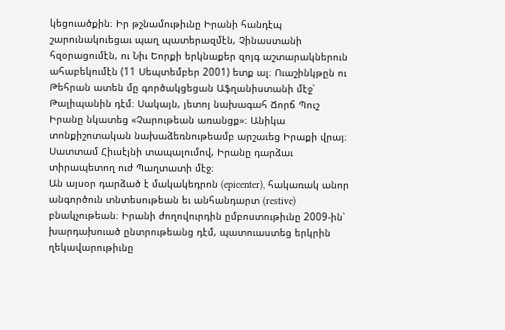կեցուածքին։ Իր թշնամութիւնը Իրանի հանդէպ շարունակուեցաւ պաղ պատերազմէն, Չինաստանի հզօրացումէն, ու Նիւ Եորքի երկնաքեր զոյգ աշտարակներուն ահաբեկումէն (11 Սեպտեմբեր 2001) ետք ալ։ Ուաշինկթըն ու Թեհրան ատեն մը գործակցեցան Աֆղանիստանի մէջ՝ Թալիպանին դէմ։ Սակայն, յետոյ նախագահ Ճորճ Պուշ Իրանը նկատեց «Չարութեան առանցք»։ Անիկա տոնքիշոտական նախաձեռնութեամբ արշաւեց Իրաքի վրայ։ Սատտամ Հիւսէյնի տապալումով, Իրանը դարձաւ տիրապետող ուժ Պաղտատի մէջ։
Ան այսօր դարձած է մակակեդրոն (epicenter), հակառակ անոր անգործուն տնտեսութեան եւ անհանդարտ (restive) բնակչութեան։ Իրանի ժողովուրդին ըմբոստութիւնը 2009-ին՝ խարդախուած ընտրութեանց դէմ, պատուաստեց երկրին ղեկավարութիւնը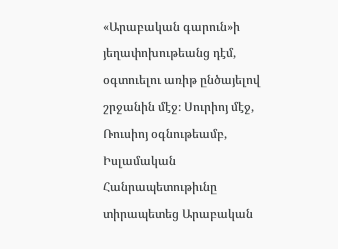«Արաբական գարուն»ի յեղափոխութեանց դէմ, օգտուելու առիթ ընծայելով շրջանին մէջ։ Սուրիոյ մէջ, Ռուսիոյ օգնութեամբ, Իսլամական Հանրապետութիւնը տիրապետեց Արաբական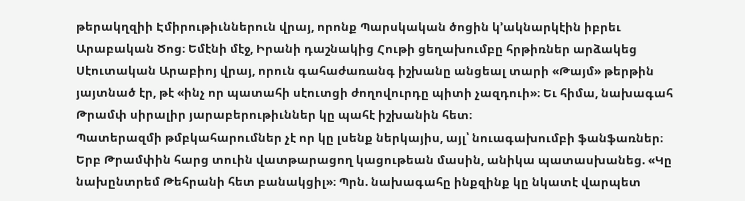թերակղզիի Էմիրութիւններուն վրայ, որոնք Պարսկական ծոցին կ՚ակնարկէին իբրեւ Արաբական Ծոց։ Եմէնի մէջ, Իրանի դաշնակից Հութի ցեղախումբը հրթիռներ արձակեց Սէուտական Արաբիոյ վրայ, որուն գահաժառանգ իշխանը անցեալ տարի «Թայմ» թերթին յայտնած էր, թէ «ինչ որ պատահի սէուտցի ժողովուրդը պիտի չազդուի»։ Եւ հիմա, նախագահ Թրամփ սիրալիր յարաբերութիւններ կը պահէ իշխանին հետ։
Պատերազմի թմբկահարումներ չէ որ կը լսենք ներկայիս, այլ՝ նուագախումբի ֆանֆառներ։ Երբ Թրամփին հարց տուին վատթարացող կացութեան մասին, անիկա պատասխանեց. «Կը նախընտրեմ Թեհրանի հետ բանակցիլ»։ Պրն. նախագահը ինքզինք կը նկատէ վարպետ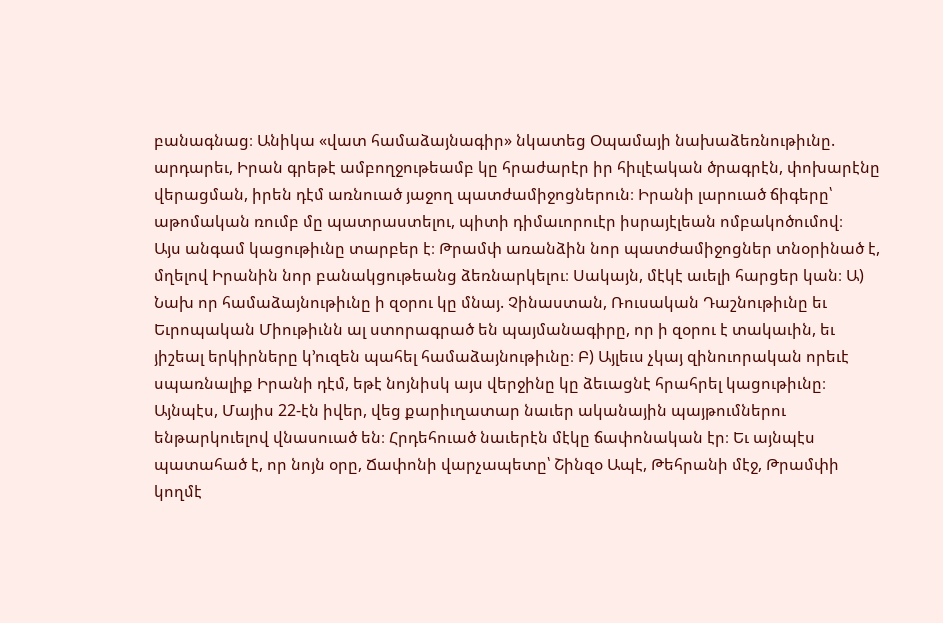բանագնաց։ Անիկա «վատ համաձայնագիր» նկատեց Օպամայի նախաձեռնութիւնը. արդարեւ, Իրան գրեթէ ամբողջութեամբ կը հրաժարէր իր հիւլէական ծրագրէն, փոխարէնը վերացման, իրեն դէմ առնուած յաջող պատժամիջոցներուն։ Իրանի լարուած ճիգերը՝ աթոմական ռումբ մը պատրաստելու, պիտի դիմաւորուէր իսրայէլեան ոմբակոծումով։
Այս անգամ կացութիւնը տարբեր է։ Թրամփ առանձին նոր պատժամիջոցներ տնօրինած է, մղելով Իրանին նոր բանակցութեանց ձեռնարկելու։ Սակայն, մէկէ աւելի հարցեր կան։ Ա) Նախ որ համաձայնութիւնը ի զօրու կը մնայ. Չինաստան, Ռուսական Դաշնութիւնը եւ Եւրոպական Միութիւնն ալ ստորագրած են պայմանագիրը, որ ի զօրու է տակաւին, եւ յիշեալ երկիրները կ՚ուզեն պահել համաձայնութիւնը։ Բ) Այլեւս չկայ զինուորական որեւէ սպառնալիք Իրանի դէմ, եթէ նոյնիսկ այս վերջինը կը ձեւացնէ հրահրել կացութիւնը։ Այնպէս, Մայիս 22-էն իվեր, վեց քարիւղատար նաւեր ականային պայթումներու ենթարկուելով վնասուած են։ Հրդեհուած նաւերէն մէկը ճափոնական էր։ Եւ այնպէս պատահած է, որ նոյն օրը, Ճափոնի վարչապետը՝ Շինզօ Ապէ, Թեհրանի մէջ, Թրամփի կողմէ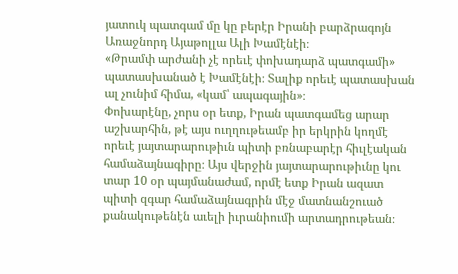յատուկ պատգամ մը կը բերէր Իրանի բարձրագոյն Առաջնորդ Այաթոլլա Ալի Խամէնէի։
«Թրամփ արժանի չէ որեւէ փոխադարձ պատգամի» պատասխանած է Խամէնէի։ Տալիք որեւէ պատասխան ալ չունիմ հիմա, «կամ՝ ապագային»։
Փոխարէնը, չորս օր ետք, Իրան պատգամեց արար աշխարհին, թէ այս ուղղութեամբ իր երկրին կողմէ որեւէ յայտարարութիւն պիտի բռնաբարէր հիւլէական համաձայնագիրը։ Այս վերջին յայտարարութիւնը կու տար 10 օր պայմանաժամ, որմէ ետք Իրան ազատ պիտի զգար համաձայնագրին մէջ մատնանշուած քանակութենէն աւելի իւրանիումի արտադրութեան։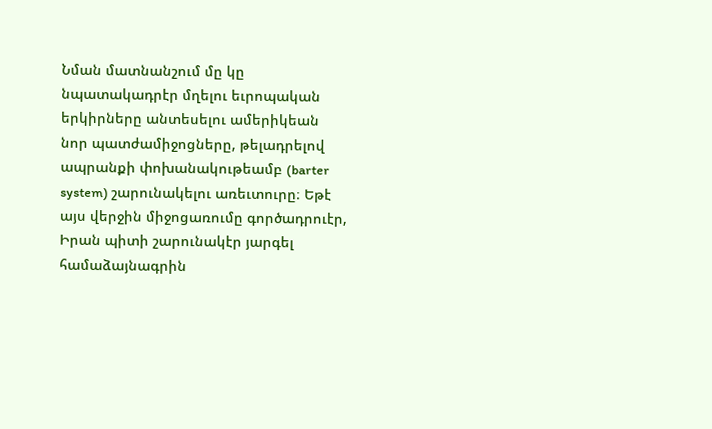Նման մատնանշում մը կը նպատակադրէր մղելու եւրոպական երկիրները անտեսելու ամերիկեան նոր պատժամիջոցները, թելադրելով ապրանքի փոխանակութեամբ (barter system) շարունակելու առեւտուրը։ Եթէ այս վերջին միջոցառումը գործադրուէր, Իրան պիտի շարունակէր յարգել համաձայնագրին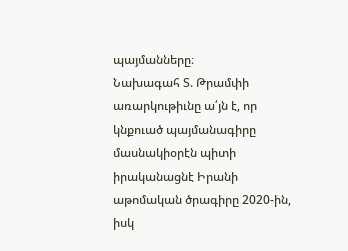պայմանները։
Նախագահ Տ. Թրամփի առարկութիւնը ա՛յն է, որ կնքուած պայմանագիրը մասնակիօրէն պիտի իրականացնէ Իրանի աթոմական ծրագիրը 2020-ին, իսկ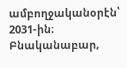ամբողջականօրէն՝ 2031-ին։ Բնականաբար,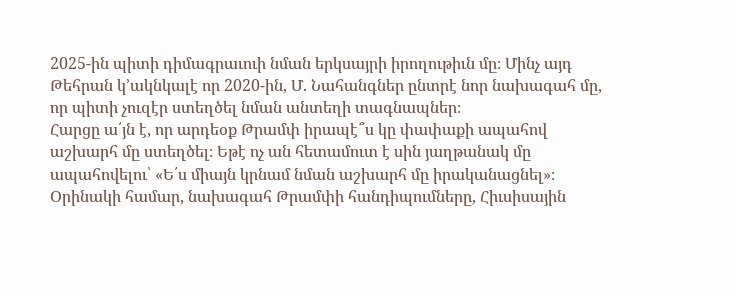2025-ին պիտի դիմագրաւուի նման երկսայրի իրողութիւն մը։ Մինչ այդ Թեհրան կ՚ակնկալէ որ 2020-ին, Մ. Նահանգներ ընտրէ նոր նախագահ մը, որ պիտի չուզէր ստեղծել նման անտեղի տագնապներ։
Հարցը ա՛յն է, որ արդեօք Թրամփ իրապէ՞ս կը փափաքի ապահով աշխարհ մը ստեղծել։ Եթէ ոչ ան հետամուտ է սին յաղթանակ մը ապահովելու՝ «Ե՛ս միայն կրնամ նման աշխարհ մը իրականացնել»։ Օրինակի համար, նախագահ Թրամփի հանդիպումները, Հիւսիսային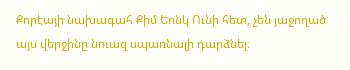Քորէայի նախագահ Քիմ Եոնկ Ունի հետ, չեն յաջողած այս վերջինը նուազ սպառնալի դարձնել։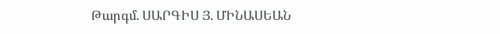Թարգմ. ՍԱՐԳԻՍ Յ. ՄԻՆԱՍԵԱՆ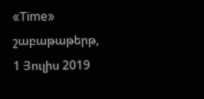«Time» շաբաթաթերթ, 1 Յուլիս 2019